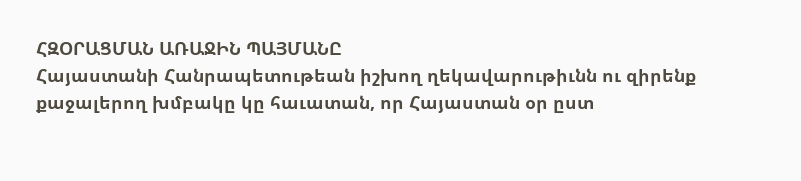ՀԶՕՐԱՑՄԱՆ ԱՌԱՋԻՆ ՊԱՅՄԱՆԸ
Հայաստանի Հանրապետութեան իշխող ղեկավարութիւնն ու զիրենք քաջալերող խմբակը կը հաւատան, որ Հայաստան օր ըստ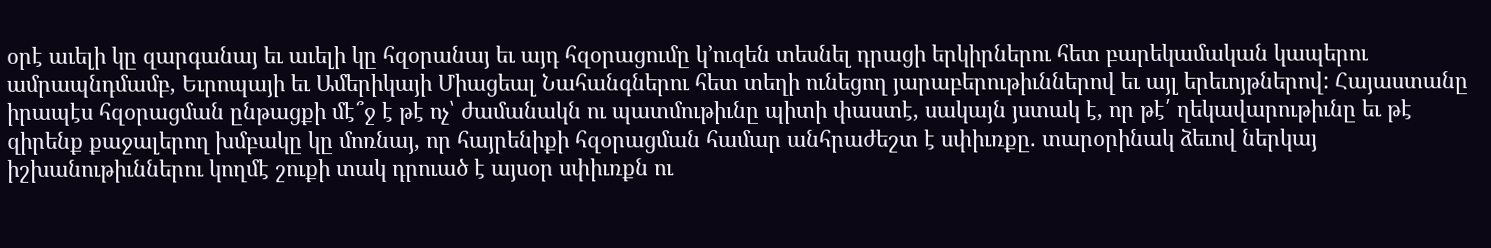օրէ աւելի կը զարգանայ եւ աւելի կը հզօրանայ եւ այդ հզօրացումը կ՚ուզեն տեսնել դրացի երկիրներու հետ բարեկամական կապերու ամրապնդմամբ, Եւրոպայի եւ Ամերիկայի Միացեալ Նահանգներու հետ տեղի ունեցող յարաբերութիւններով եւ այլ երեւոյթներով: Հայաստանը իրապէս հզօրացման ընթացքի մէ՞ջ է թէ ոչ՝ ժամանակն ու պատմութիւնը պիտի փաստէ, սակայն յստակ է, որ թէ՛ ղեկավարութիւնը եւ թէ զիրենք քաջալերող խմբակը կը մոռնայ, որ հայրենիքի հզօրացման համար անհրաժեշտ է սփիւռքը. տարօրինակ ձեւով ներկայ իշխանութիւններու կողմէ շուքի տակ դրուած է այսօր սփիւռքն ու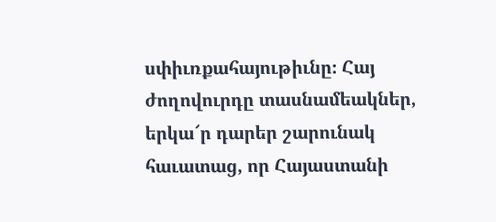սփիւռքահայութիւնը։ Հայ ժողովուրդը տասնամեակներ, երկա՜ր դարեր շարունակ հաւատաց, որ Հայաստանի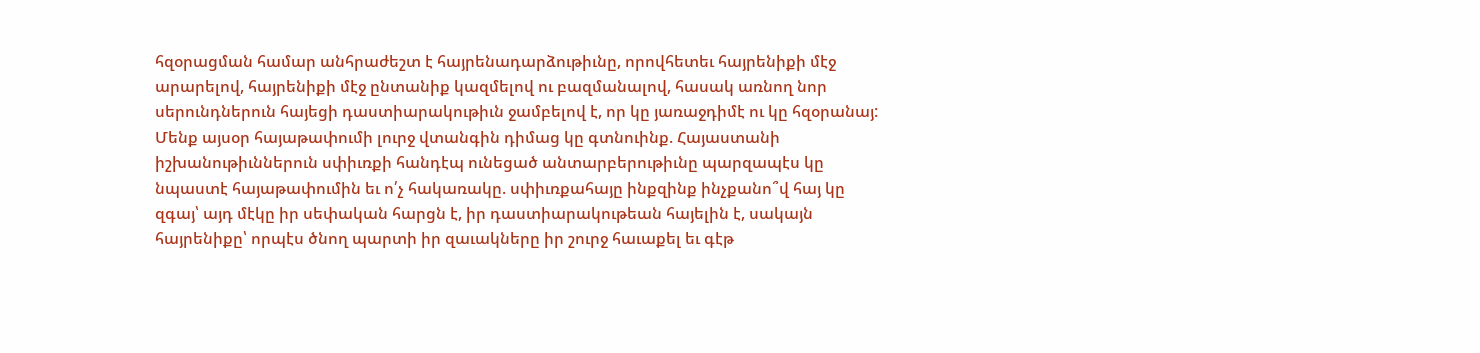հզօրացման համար անհրաժեշտ է հայրենադարձութիւնը, որովհետեւ հայրենիքի մէջ արարելով, հայրենիքի մէջ ընտանիք կազմելով ու բազմանալով, հասակ առնող նոր սերունդներուն հայեցի դաստիարակութիւն ջամբելով է, որ կը յառաջդիմէ ու կը հզօրանայ:
Մենք այսօր հայաթափումի լուրջ վտանգին դիմաց կը գտնուինք. Հայաստանի իշխանութիւններուն սփիւռքի հանդէպ ունեցած անտարբերութիւնը պարզապէս կը նպաստէ հայաթափումին եւ ո՛չ հակառակը. սփիւռքահայը ինքզինք ինչքանո՞վ հայ կը զգայ՝ այդ մէկը իր սեփական հարցն է, իր դաստիարակութեան հայելին է, սակայն հայրենիքը՝ որպէս ծնող պարտի իր զաւակները իր շուրջ հաւաքել եւ գէթ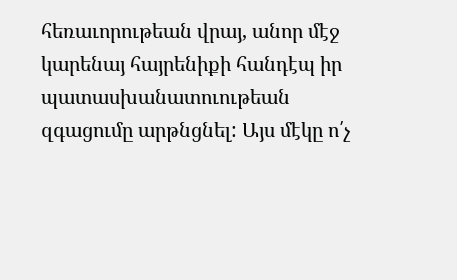հեռաւորութեան վրայ, անոր մէջ կարենայ հայրենիքի հանդէպ իր պատասխանատուութեան զգացումը արթնցնել: Այս մէկը ո՛չ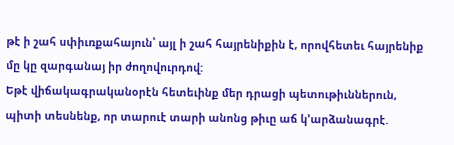թէ ի շահ սփիւռքահայուն՝ այլ ի շահ հայրենիքին է, որովհետեւ հայրենիք մը կը զարգանայ իր ժողովուրդով:
Եթէ վիճակագրականօրէն հետեւինք մեր դրացի պետութիւններուն, պիտի տեսնենք, որ տարուէ տարի անոնց թիւը աճ կ՚արձանագրէ.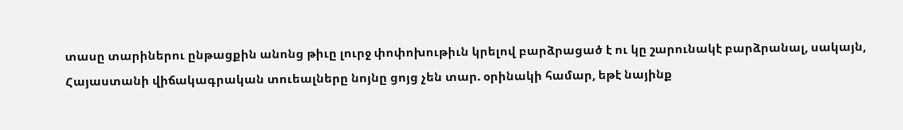տասը տարիներու ընթացքին անոնց թիւը լուրջ փոփոխութիւն կրելով բարձրացած է ու կը շարունակէ բարձրանալ, սակայն, Հայաստանի վիճակագրական տուեալները նոյնը ցոյց չեն տար. օրինակի համար, եթէ նայինք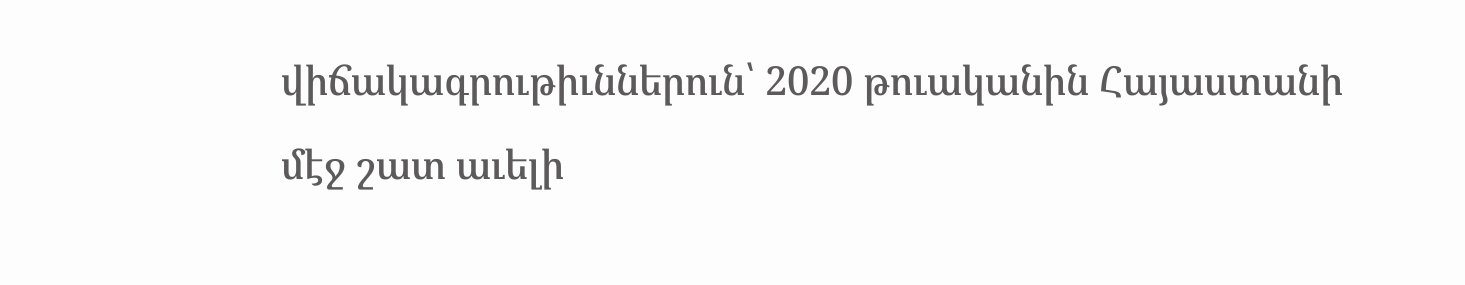վիճակագրութիւններուն՝ 2020 թուականին Հայաստանի մէջ շատ աւելի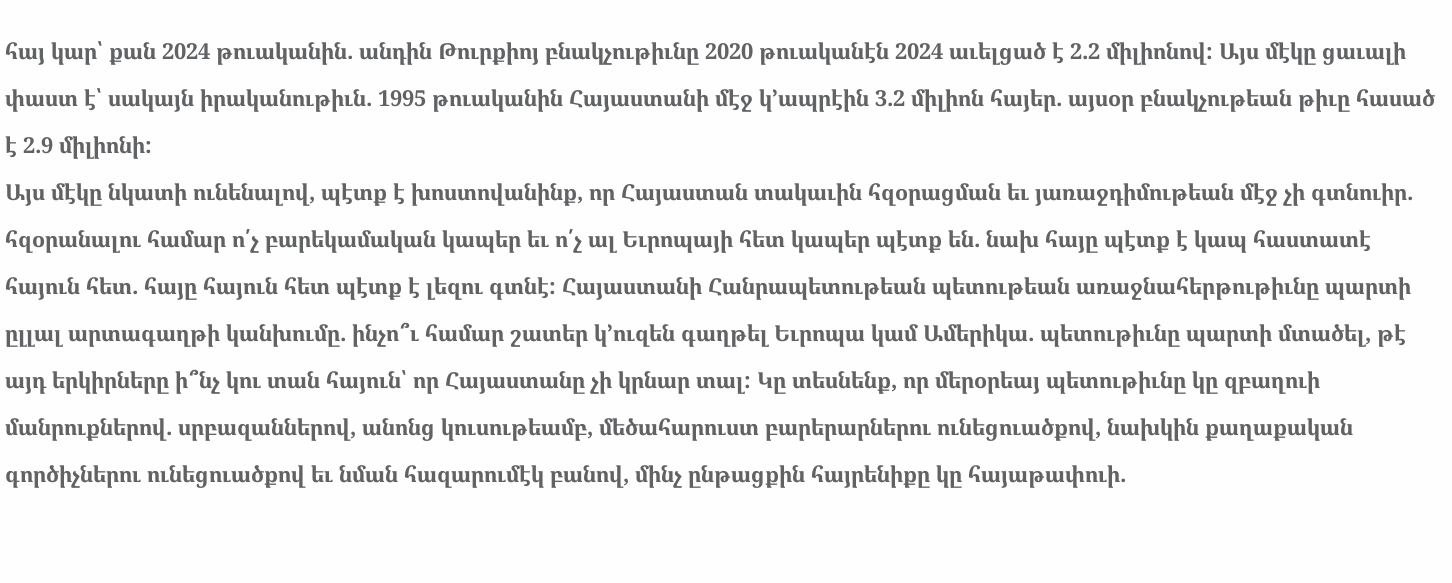հայ կար՝ քան 2024 թուականին. անդին Թուրքիոյ բնակչութիւնը 2020 թուականէն 2024 աւելցած է 2.2 միլիոնով: Այս մէկը ցաւալի փաստ է՝ սակայն իրականութիւն. 1995 թուականին Հայաստանի մէջ կ՚ապրէին 3.2 միլիոն հայեր. այսօր բնակչութեան թիւը հասած է 2.9 միլիոնի:
Այս մէկը նկատի ունենալով, պէտք է խոստովանինք, որ Հայաստան տակաւին հզօրացման եւ յառաջդիմութեան մէջ չի գտնուիր. հզօրանալու համար ո՛չ բարեկամական կապեր եւ ո՛չ ալ Եւրոպայի հետ կապեր պէտք են. նախ հայը պէտք է կապ հաստատէ հայուն հետ. հայը հայուն հետ պէտք է լեզու գտնէ: Հայաստանի Հանրապետութեան պետութեան առաջնահերթութիւնը պարտի ըլլալ արտագաղթի կանխումը. ինչո՞ւ համար շատեր կ՚ուզեն գաղթել Եւրոպա կամ Ամերիկա. պետութիւնը պարտի մտածել, թէ այդ երկիրները ի՞նչ կու տան հայուն՝ որ Հայաստանը չի կրնար տալ: Կը տեսնենք, որ մերօրեայ պետութիւնը կը զբաղուի մանրուքներով. սրբազաններով, անոնց կուսութեամբ, մեծահարուստ բարերարներու ունեցուածքով, նախկին քաղաքական գործիչներու ունեցուածքով եւ նման հազարումէկ բանով, մինչ ընթացքին հայրենիքը կը հայաթափուի.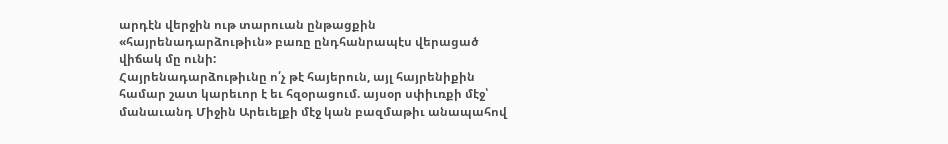արդէն վերջին ութ տարուան ընթացքին «հայրենադարձութիւն» բառը ընդհանրապէս վերացած վիճակ մը ունի:
Հայրենադարձութիւնը ո՛չ թէ հայերուն, այլ հայրենիքին համար շատ կարեւոր է եւ հզօրացում. այսօր սփիւռքի մէջ՝ մանաւանդ Միջին Արեւելքի մէջ կան բազմաթիւ անապահով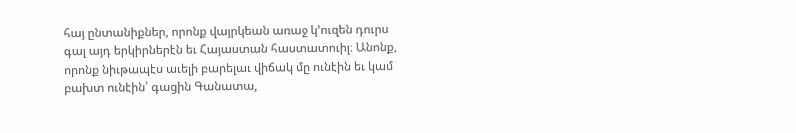հայ ընտանիքներ, որոնք վայրկեան առաջ կ՚ուզեն դուրս գալ այդ երկիրներէն եւ Հայաստան հաստատուիլ։ Անոնք, որոնք նիւթապէս աւելի բարելաւ վիճակ մը ունէին եւ կամ բախտ ունէին՝ գացին Գանատա,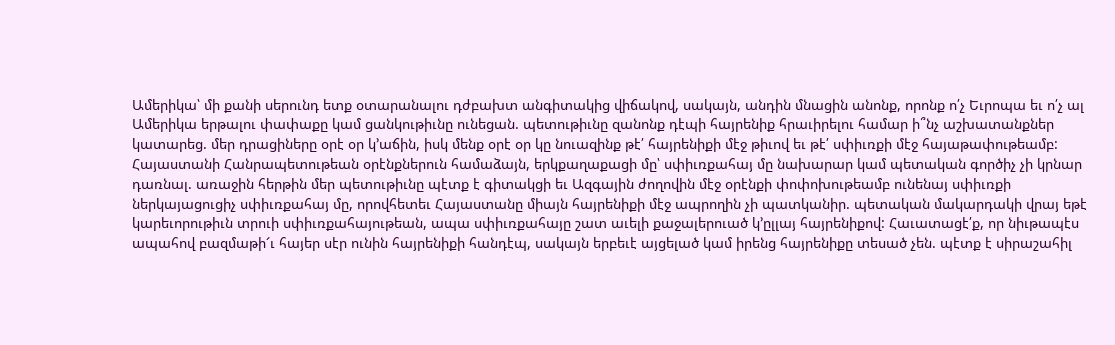Ամերիկա՝ մի քանի սերունդ ետք օտարանալու դժբախտ անգիտակից վիճակով, սակայն, անդին մնացին անոնք, որոնք ո՛չ Եւրոպա եւ ո՛չ ալ Ամերիկա երթալու փափաքը կամ ցանկութիւնը ունեցան. պետութիւնը զանոնք դէպի հայրենիք հրաւիրելու համար ի՞նչ աշխատանքներ կատարեց. մեր դրացիները օրէ օր կ՚աճին, իսկ մենք օրէ օր կը նուազինք թէ՛ հայրենիքի մէջ թիւով եւ թէ՛ սփիւռքի մէջ հայաթափութեամբ:
Հայաստանի Հանրապետութեան օրէնքներուն համաձայն, երկքաղաքացի մը՝ սփիւռքահայ մը նախարար կամ պետական գործիչ չի կրնար դառնալ. առաջին հերթին մեր պետութիւնը պէտք է գիտակցի եւ Ազգային ժողովին մէջ օրէնքի փոփոխութեամբ ունենայ սփիւռքի ներկայացուցիչ սփիւռքահայ մը, որովհետեւ Հայաստանը միայն հայրենիքի մէջ ապրողին չի պատկանիր. պետական մակարդակի վրայ եթէ կարեւորութիւն տրուի սփիւռքահայութեան, ապա սփիւռքահայը շատ աւելի քաջալերուած կ՚ըլլայ հայրենիքով: Հաւատացէ՛ք, որ նիւթապէս ապահով բազմաթի՜ւ հայեր սէր ունին հայրենիքի հանդէպ, սակայն երբեւէ այցելած կամ իրենց հայրենիքը տեսած չեն. պէտք է սիրաշահիլ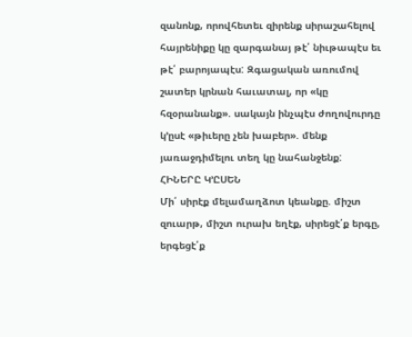զանոնք, որովհետեւ զիրենք սիրաշահելով հայրենիքը կը զարգանայ թէ՛ նիւթապէս եւ թէ՛ բարոյապէս: Զգացական առումով շատեր կրնան հաւատալ, որ «կը հզօրանանք». սակայն ինչպէս ժողովուրդը կ՚ըսէ «թիւերը չեն խաբեր». մենք յառաջդիմելու տեղ կը նահանջենք:
ՀԻՆԵՐԸ Կ՚ԸՍԵՆ
Մի՛ սիրէք մելամաղձոտ կեանքը. միշտ զուարթ, միշտ ուրախ եղէք, սիրեցէ՛ք երգը, երգեցէ՛ք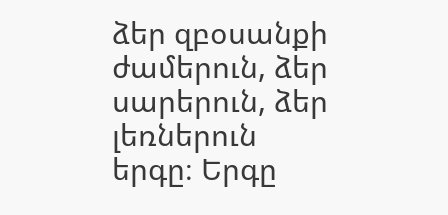ձեր զբօսանքի ժամերուն, ձեր սարերուն, ձեր լեռներուն երգը։ Երգը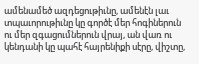ամենամեծ ազդեցութիւնը, ամենէն լաւ տպաւորութիւնը կը գործէ մեր հոգիներուն ու մեր զգացումներուն վրայ, ան վառ ու կենդանի կը պահէ հայրենիքի սէրը, վիշտը,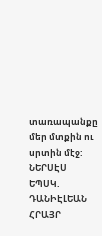տառապանքը մեր մտքին ու սրտին մէջ:
ՆԵՐՍԷՍ ԵՊՍԿ. ԴԱՆԻԷԼԵԱՆ
ՀՐԱՅՐ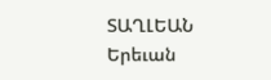ՏԱՂԼԵԱՆ
Երեւան